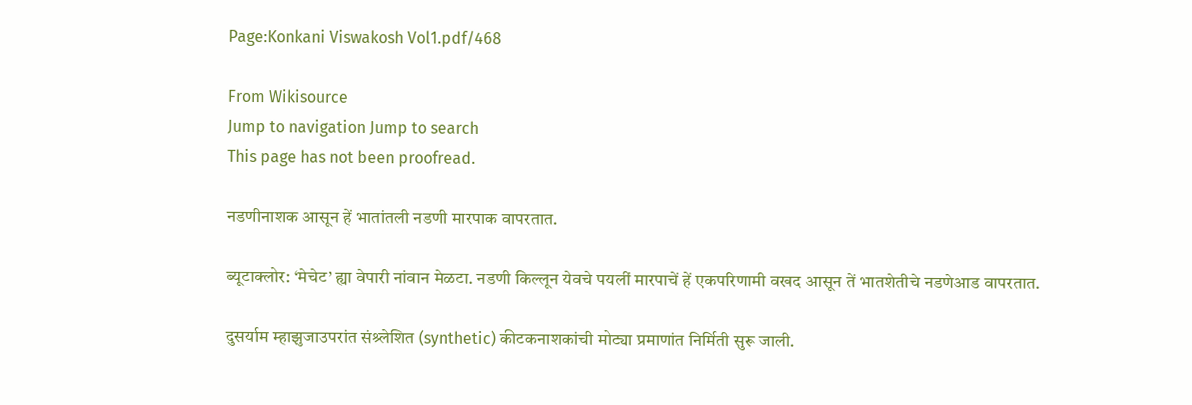Page:Konkani Viswakosh Vol1.pdf/468

From Wikisource
Jump to navigation Jump to search
This page has not been proofread.

नडणीनाशक आसून हें भातांतली नडणी मारपाक वापरतात.

ब्यूटाक्लोर: ‘मेचेट’ ह्या वेपारी नांवान मेळटा. नडणी किल्लून येवचे पयलीं मारपाचें हें एकपरिणामी वखद आसून तें भातशेतीचे नडणेआड वापरतात.

दुसर्याम म्हाझुजाउपरांत संश्र्लेशित (synthetic) कीटकनाशकांची मोट्या प्रमाणांत निर्मिती सुरू जाली.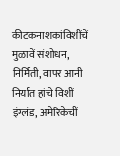कीटकनाशकांविशींचें मुळावें संशोधन, निर्मिती, वापर आनी निर्यात हांचे विशीं इंग्लंड, अमेरिकेचीं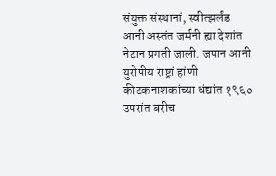संयुक्त संस्थानां, स्वीत्झर्लंड आनी अस्तंत जर्मनी ह्या देशांत नेटान प्रगती जाली. जपान आनी युरोपीय राष्ट्रां हांणी कीटकनाशकांच्या धंद्यांत १९६० उपरांत बरीच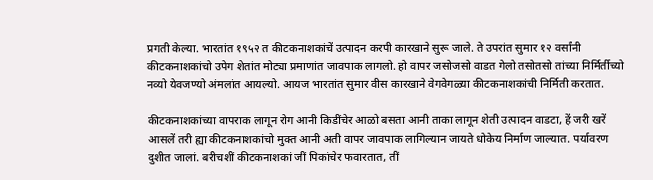प्रगती केल्या. भारतांत १९५२ त कीटकनाशकांचें उत्पादन करपी कारखाने सुरू जाले. ते उपरांत सुमार १२ वर्सांनी कीटकनाशकांचो उपेग शेतांत मोट्या प्रमाणांत जावपाक लागलो. हो वापर जसोजसो वाडत गेलो तसोतसो तांच्या निर्मिर्तीच्यो नव्यो येवजण्यो अंमलांत आयल्यो. आयज भारतांत सुमार वीस कारखाने वेगवेगळ्या कीटकनाशकांची निर्मिती करतात.

कीटकनाशकांच्या वापराक लागून रोग आनी किडींचेर आळो बसता आनी ताका लागून शेती उत्पादन वाडटा, हें जरी खरें आसलें तरी ह्या कीटकनाशकांचो मुक्त आनी अती वापर जावपाक लागिल्यान जायते धोकेय निर्माण जाल्यात. पर्यावरण दुशीत जालां. बरीचशीं कीटकनाशकां जीं पिकांचेर फवारतात, तीं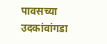पावसच्या उदकांवांगडा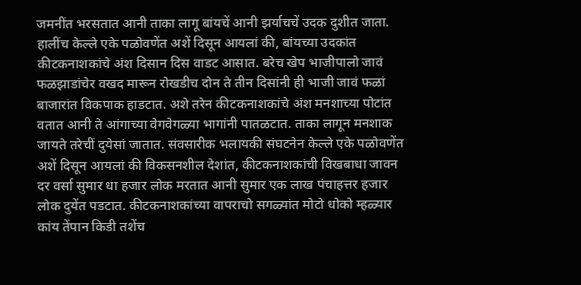जमनींत भरसतात आनी ताका लागू बांयचें आनी झर्याचचें उदक दुशीत जाता. हालींच केल्ले एके पळोवणेंत अशें दिसून आयलां की, बांयच्या उदकांत कीटकनाशकांचे अंश दिसान दिस वाडट आसात. बरेच खेप भाजीपालो जावं फळझाडांचेर वखद मारून रोखडीच दोन ते तीन दिसांनी ही भाजी जावं फळां बाजारांत विकपाक हाडटात. अशे तरेन कीटकनाशकांचे अंश मनशाच्या पोटांत वतात आनी ते आंगाच्या वेगवेगळ्या भागांनी पातळटात. ताका लागून मनशाक जायते तरेचीं दुयेसां जातात. संवसारीक भलायकी संघटनेन केल्ले एके पळोवणेंत अशें दिसून आयलां की विकसनशील देशांत, कीटकनाशकांची विखबाधा जावन दर वर्सा सुमार धा हजार लोक मरतात आनी सुमार एक लाख पंचाहत्तर हजार लोक दुयेंत पडटात. कीटकनाशकांच्या वापराचो सगळ्यांत मोटो धोको म्हळ्यार कांय तेंपान किडी तशेंच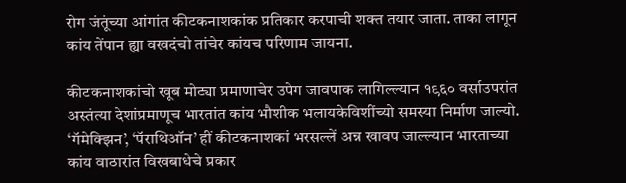रोग जंतूंच्या आंगांत कीटकनाशकांक प्रतिकार करपाची शक्त तयार जाता. ताका लागून कांय तेंपान ह्या वखदंचो तांचेर कांयच परिणाम जायना.

कीटकनाशकांचो खूब मोट्या प्रमाणाचेर उपेग जावपाक लागिल्ल्यान १९६० वर्साउपरांत अस्तंत्या देशांप्रमाणूच भारतांत कांय भौशीक भलायकेविशींच्यो समस्या निर्माण जाल्यो. ‘गॅमेक्झिन’, ‘पॅराथिऑन’ हीं कीटकनाशकां भरसल्लें अन्न खावप जाल्ल्यान भारताच्या कांय वाठारांत विखबाधेचे प्रकार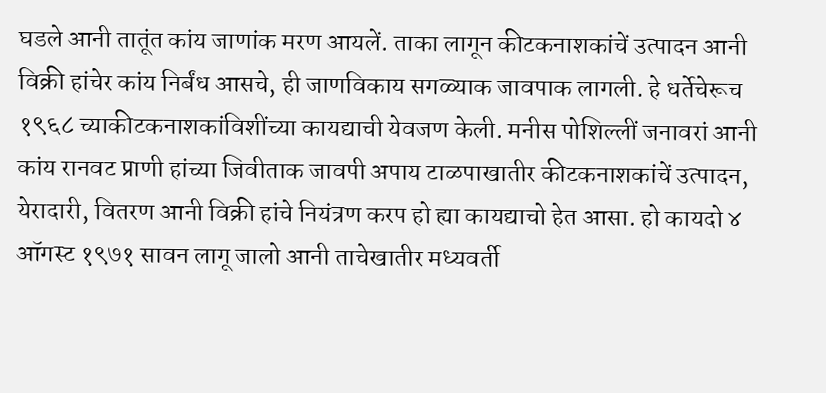घडले आनी तातूंत कांय जाणांक मरण आयलें. ताका लागून कीटकनाशकांचें उत्पादन आनी विक्री हांचेर कांय निर्बंध आसचे, ही जाणविकाय सगळ्याक जावपाक लागली. हे धर्तेचेरूच १९६८ च्याकीटकनाशकांविशींच्या कायद्याची येवजण केली. मनीस पोशिल्लीं जनावरां आनी कांय रानवट प्राणी हांच्या जिवीताक जावपी अपाय टाळपाखातीर कीटकनाशकांचें उत्पादन, येरादारी, वितरण आनी विक्री हांचे नियंत्रण करप हो ह्या कायद्याचो हेत आसा. हो कायदो ४ ऑगस्ट १९७१ सावन लागू जालो आनी ताचेखातीर मध्यवर्ती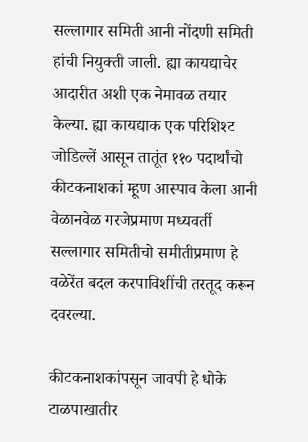सल्लागार समिती आनी नोंदणी समिती हांची नियुक्ती जाली. ह्या कायद्याचेर आदारीत अशी एक नेमावळ तयार केल्या. ह्या कायद्याक एक परिशिश्ट जोडिल्लें आसून तातूंत ११० पदार्थांचो कीटकनाशकां म्हूण आस्पाव केला आनी वेळानवेळ गरजेप्रमाण मध्यवर्ती सल्लागार समितीचो समीतीप्रमाण हे वळेरेंत बदल करपाविशींची तरतूद करून दवरल्या.

कीटकनाशकांपसून जावपी हे धोके टाळपाखातीर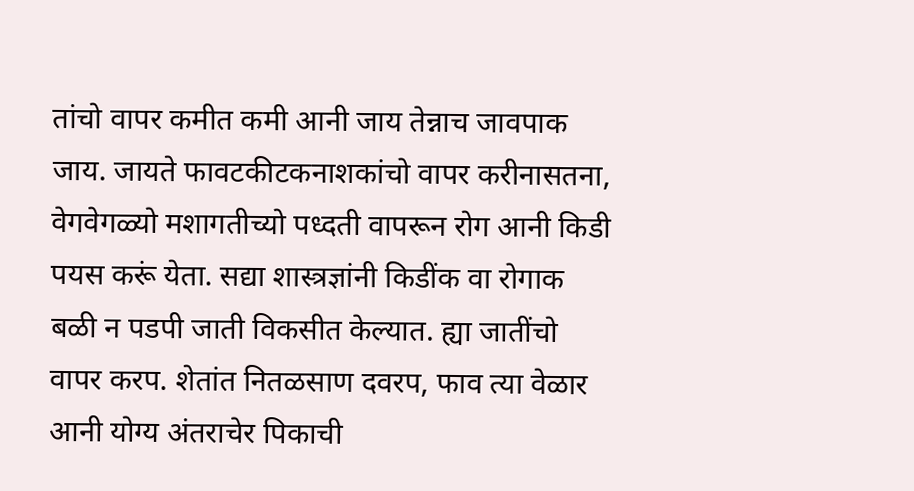तांचो वापर कमीत कमी आनी जाय तेन्नाच जावपाक जाय. जायते फावटकीटकनाशकांचो वापर करीनासतना, वेगवेगळ्यो मशागतीच्यो पध्दती वापरून रोग आनी किडी पयस करूं येता. सद्या शास्त्रज्ञांनी किडींक वा रोगाक बळी न पडपी जाती विकसीत केल्यात. ह्या जातींचो वापर करप. शेतांत नितळसाण दवरप, फाव त्या वेळार आनी योग्य अंतराचेर पिकाची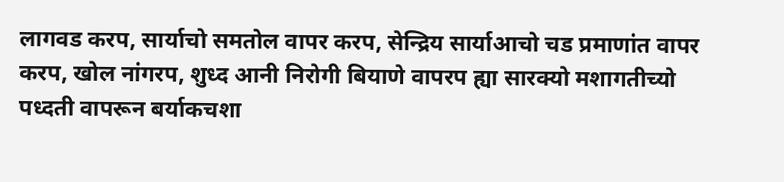लागवड करप, सार्याचो समतोल वापर करप, सेन्द्रिय सार्याआचो चड प्रमाणांत वापर करप, खोल नांगरप, शुध्द आनी निरोगी बियाणे वापरप ह्या सारक्यो मशागतीच्यो पध्दती वापरून बर्याकचशा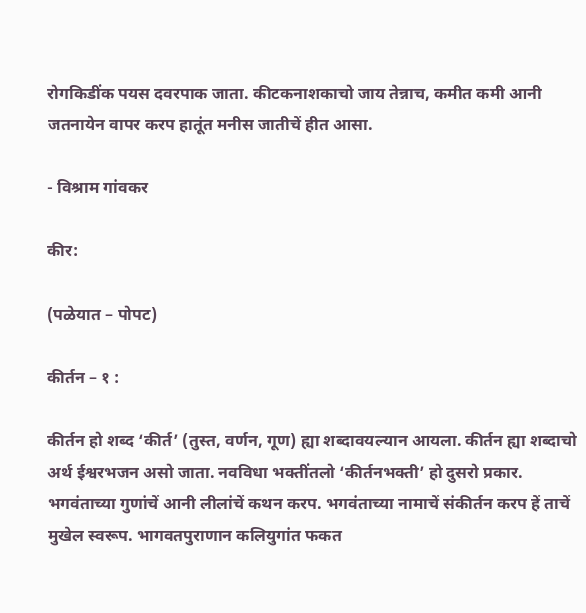रोगकिडींक पयस दवरपाक जाता. कीटकनाशकाचो जाय तेन्नाच, कमीत कमी आनी जतनायेन वापर करप हातूंत मनीस जातीचें हीत आसा.

- विश्राम गांवकर

कीर:

(पळेयात – पोपट)

कीर्तन – १ :

कीर्तन हो शब्द ‘कीर्त’ (तुस्त, वर्णन, गूण) ह्या शब्दावयल्यान आयला. कीर्तन ह्या शब्दाचो अर्थ ईश्वरभजन असो जाता. नवविधा भक्तींतलो ‘कीर्तनभक्ती’ हो दुसरो प्रकार. भगवंताच्या गुणांचें आनी लीलांचें कथन करप. भगवंताच्या नामाचें संकीर्तन करप हें ताचें मुखेल स्वरूप. भागवतपुराणान कलियुगांत फकत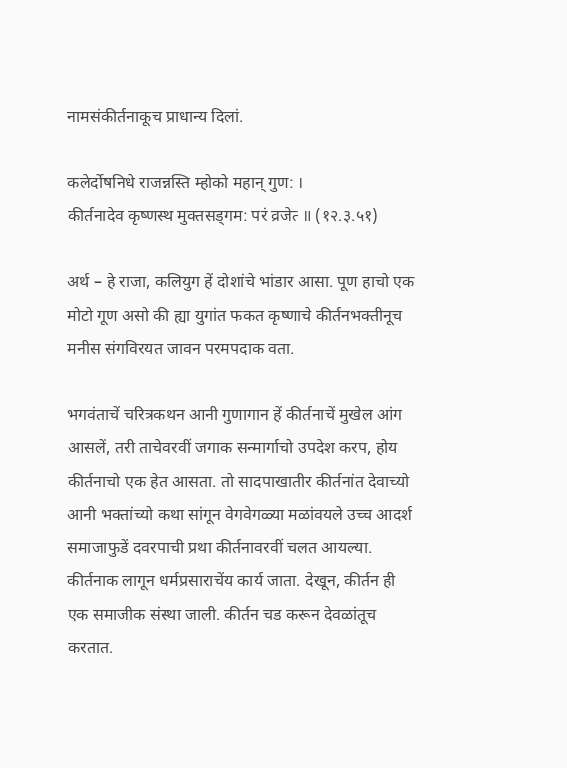नामसंकीर्तनाकूच प्राधान्य दिलां.

कलेर्दोषनिधे राजन्नस्ति म्होको महान्‌ गुण: ।
कीर्तनादेव कृष्णस्थ मुक्तसड्गम: परं व्रजेत्‍ ॥ (१२.३.५१)

अर्थ – हे राजा, कलियुग हें दोशांचे भांडार आसा. पूण हाचो एक मोटो गूण असो की ह्या युगांत फकत कृष्णाचे कीर्तनभक्तीनूच मनीस संगविरयत जावन परमपदाक वता.

भगवंताचें चरित्रकथन आनी गुणागान हें कीर्तनाचें मुखेल आंग आसलें, तरी ताचेवरवीं जगाक सन्मार्गाचो उपदेश करप, होय कीर्तनाचो एक हेत आसता. तो सादपाखातीर कीर्तनांत देवाच्यो आनी भक्तांच्यो कथा सांगून वेगवेगळ्या मळांवयले उच्च आदर्श समाजाफुडें दवरपाची प्रथा कीर्तनावरवीं चलत आयल्या. कीर्तनाक लागून धर्मप्रसाराचेंय कार्य जाता. देखून, कीर्तन ही एक समाजीक संस्था जाली. कीर्तन चड करून देवळांतूच करतात.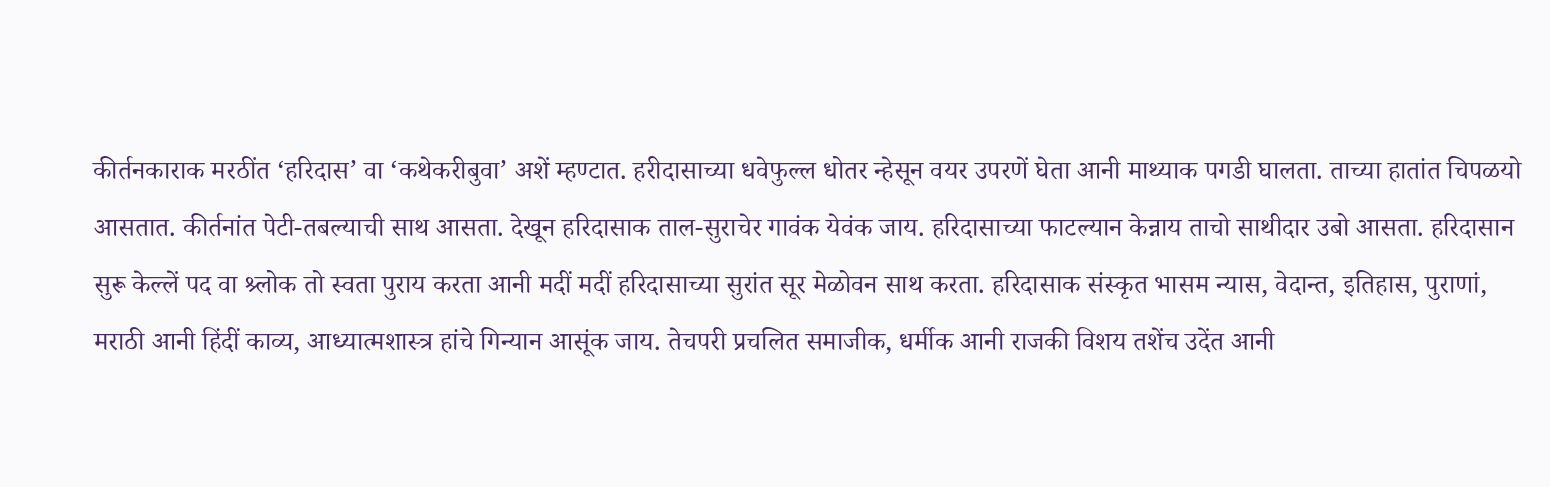कीर्तनकाराक मरठींत ‘हरिदास’ वा ‘कथेकरीबुवा’ अशें म्हण्टात. हरीदासाच्या धवेफुल्ल धोतर न्हेसून वयर उपरणें घेता आनी माथ्याक पगडी घालता. ताच्या हातांत चिपळयो आसतात. कीर्तनांत पेटी-तबल्याची साथ आसता. देखून हरिदासाक ताल-सुराचेर गावंक येवंक जाय. हरिदासाच्या फाटल्यान केन्नाय ताचो साथीदार उबो आसता. हरिदासान सुरू केल्लें पद वा श्र्लोक तो स्वता पुराय करता आनी मदीं मदीं हरिदासाच्या सुरांत सूर मेळोवन साथ करता. हरिदासाक संस्कृत भासम न्यास, वेदान्त, इतिहास, पुराणां, मराठी आनी हिंदीं काव्य, आध्यात्मशास्त्र हांचे गिन्यान आसूंक जाय. तेचपरी प्रचलित समाजीक, धर्मीक आनी राजकी विशय तशेंच उदेंत आनी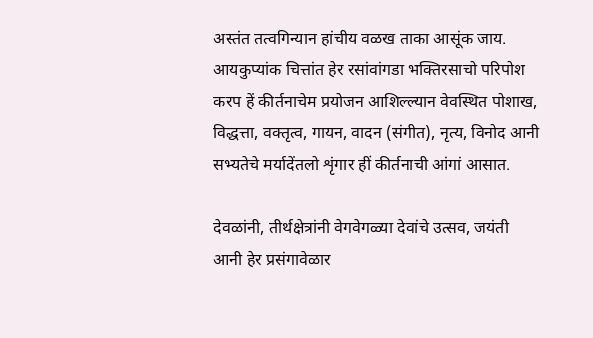अस्तंत तत्वगिन्यान हांचीय वळख ताका आसूंक जाय. आयकुप्यांक चित्तांत हेर रसांवांगडा भक्तिरसाचो परिपोश करप हें कीर्तनाचेम प्रयोजन आशिल्ल्यान वेवस्थित पोशाख, विद्धत्ता, वक्तृत्व, गायन, वादन (संगीत), नृत्य, विनोद आनी सभ्यतेचे मर्यादेंतलो शृंगार हीं कीर्तनाची आंगां आसात.

देवळांनी, तीर्थक्षेत्रांनी वेगवेगळ्या देवांचे उत्सव, जयंती आनी हेर प्रसंगावेळार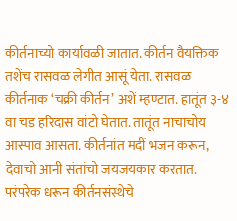कीर्तनाच्यो कार्यावळी जातात. कीर्तन वैयक्तिक तशेंच रासवळ लेगीत आसूं येता. रासवळ कीर्तनाक ‘चक्री कीर्तन’ अशें म्हण्टात. हातूंत ३-४ वा चड हरिदास वांटो घेतात. तातूंत नाचाचोय आस्पाव आसता. कीर्तनांत मदीं भजन करून, देवाचो आनी संतांचो जयजयकार करतात. परंपरेक धरून कीर्तनसंस्थेचे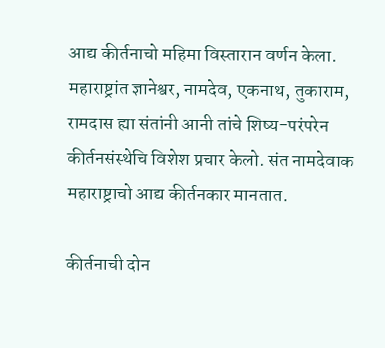आद्य कीर्तनाचो महिमा विस्तारान वर्णन केला. महाराष्ट्रांत ज्ञानेश्वर, नामदेव, एकनाथ, तुकाराम, रामदास ह्या संतांनी आनी तांचे शिष्य-परंपरेन कीर्तनसंस्थेचि विशेश प्रचार केलो. संत नामदेवाक महाराष्ट्राचो आद्य कीर्तनकार मानतात.

कीर्तनाची दोन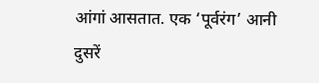आंगां आसतात. एक ‘पूर्वरंग’ आनी दुसरें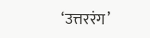‘उत्तररंग’